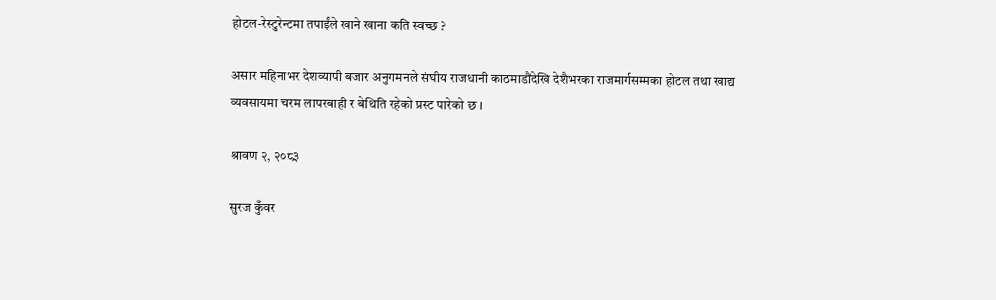होटल-रेस्टुरेन्टमा तपाईंले खाने खाना कति स्वच्छ ?

असार महिनाभर देशव्यापी बजार अनुगमनले संघीय राजधानी काठमाडौंदेखि देशैभरका राजमार्गसम्मका होटल तथा खाद्य व्यवसायमा चरम लापरबाही र बेथिति रहेको प्रस्ट पारेको छ ।

श्रावण २, २०८३

सुरज कुँवर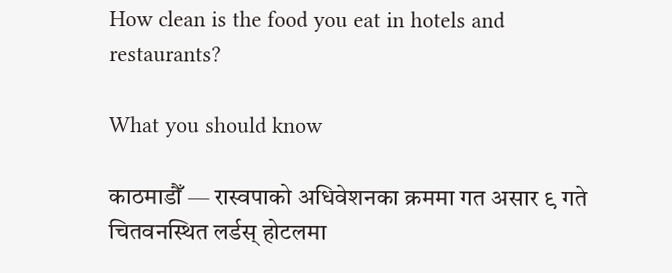How clean is the food you eat in hotels and restaurants?

What you should know

काठमाडौँ — रास्वपाको अधिवेशनका क्रममा गत असार ९ गते चितवनस्थित लर्डस् होटलमा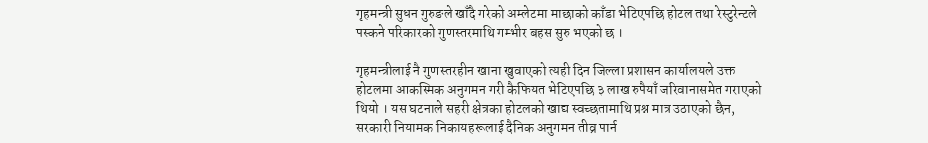गृहमन्त्री सुधन गुरुङले खाँदै गरेको अम्लेटमा माछाको काँडा भेटिएपछि होटल तथा रेस्टुरेन्टले पस्कने परिकारको गुणस्तरमाथि गम्भीर बहस सुरु भएको छ ।

गृहमन्त्रीलाई नै गुणस्तरहीन खाना खुवाएको त्यही दिन जिल्ला प्रशासन कार्यालयले उक्त होटलमा आकस्मिक अनुगमन गरी कैफियत भेटिएपछि ३ लाख रुपैयाँ जरिवानासमेत गराएको थियो । यस घटनाले सहरी क्षेत्रका होटलको खाद्य स्वच्छतामाथि प्रश्न मात्र उठाएको छैन, सरकारी नियामक निकायहरूलाई दैनिक अनुगमन तीव्र पार्न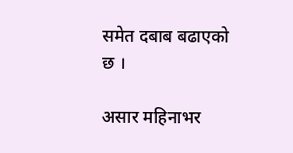समेत दबाब बढाएको छ ।

असार महिनाभर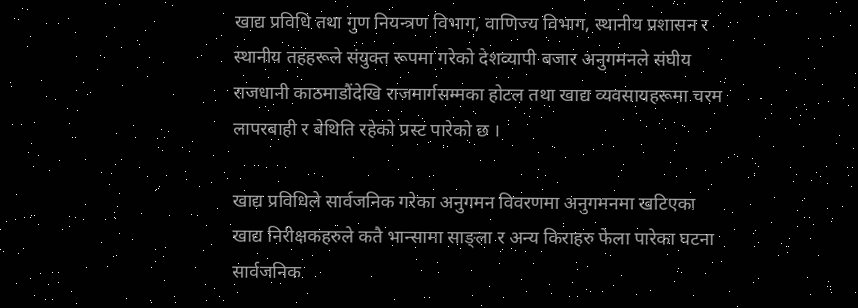खाद्य प्रविधि तथा गुण नियन्त्रण विभाग, वाणिज्य विभाग, स्थानीय प्रशासन र स्थानीय तहहरूले संयुक्त रूपमा गरेको देशव्यापी बजार अनुगमनले संघीय राजधानी काठमाडौंदेखि राजमार्गसम्मका होटल तथा खाद्य व्यवसायहरूमा चरम लापरबाही र बेथिति रहेको प्रस्ट पारेको छ ।

खाद्य प्रविधिले सार्वजनिक गरेका अनुगमन विवरणमा अनुगमनमा खटिएका खाद्य निरीक्षकहरुले कतै भान्सामा साङ्ला र अन्य किराहरु फेला पारेका घटना सार्वजनिक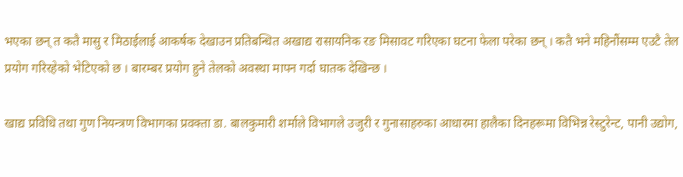भएका छन् त कतै मासु र मिठाईलाई आकर्षक देखाउन प्रतिबन्धित अखाद्य रासायनिक रङ मिसावट गरिएका घटना फेला परेका छन् । कतै भने महिनौंसम्म एउटै तेल प्रयोग गरिरहेको भेटिएको छ । बारम्बर प्रयोग हुने तेलको अवस्था मापन गर्दा घातक देखिन्छ ।

खाद्य प्रविधि तथा गुण नियन्त्रण विभागका प्रवक्ता डा. बालकुमारी शर्माले विभागले उजुरी र गुनासाहरुका आधारमा हालैका दिनहरूमा विभिन्न रेस्टुरेन्ट, पानी उद्योग,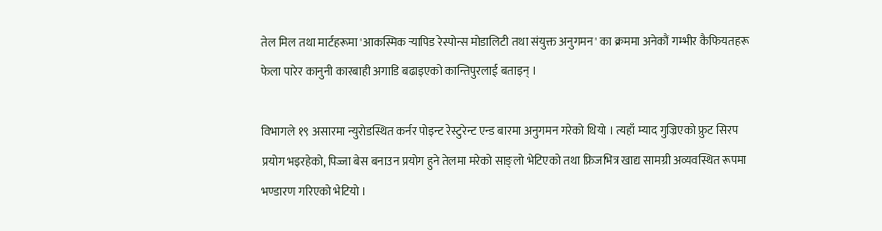तेल मिल तथा मार्टहरूमा 'आकस्मिक र्‍यापिड रेस्पोन्स मोडालिटी तथा संयुक्त अनुगमन' का क्रममा अनेकौं गम्भीर कैफियतहरू फेला पारेर कानुनी कारबाही अगाडि बढाइएको कान्तिपुरलाई बताइन् ।

विभागले १९ असारमा न्युरोडस्थित कर्नर पोइन्ट रेस्टुरेन्ट एन्ड बारमा अनुगमन गरेको थियो । त्यहाँ म्याद गुज्रिएको फ्रुट सिरप प्रयोग भइरहेको, पिज्जा बेस बनाउन प्रयोग हुने तेलमा मरेको साङ्लो भेटिएको तथा फ्रिजभित्र खाद्य सामग्री अव्यवस्थित रूपमा भण्डारण गरिएको भेटियो ।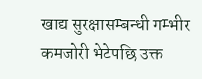खाद्य सुरक्षासम्बन्धी गम्भीर कमजोरी भेटेपछि उक्त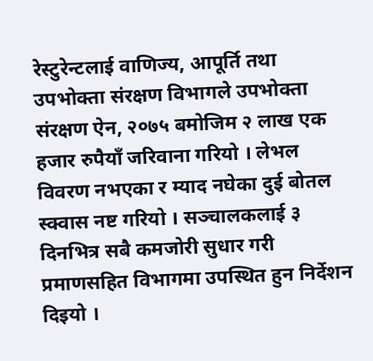रेस्टुरेन्टलाई वाणिज्य, आपूर्ति तथा उपभोक्ता संरक्षण विभागले उपभोक्ता संरक्षण ऐन, २०७५ बमोजिम २ लाख एक हजार रुपैयाँ जरिवाना गरियो । लेभल विवरण नभएका र म्याद नघेका दुई बोतल स्क्वास नष्ट गरियो । सञ्चालकलाई ३ दिनभित्र सबै कमजोरी सुधार गरी प्रमाणसहित विभागमा उपस्थित हुन निर्देशन दिइयो ।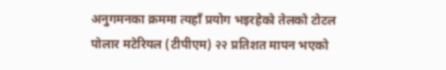अनुगमनका क्रममा त्यहाँ प्रयोग भइरहेको तेलको टोटल पोलार मटेरियल (टीपीएम) २२ प्रतिशत मापन भएको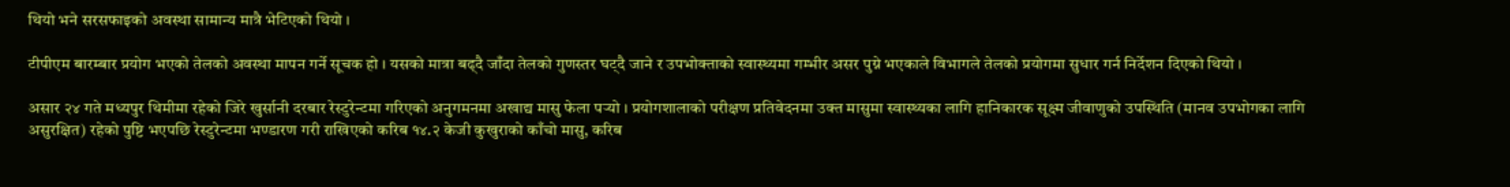थियो भने सरसफाइको अवस्था सामान्य मात्रै भेटिएको थियो ।

टीपीएम बारम्बार प्रयोग भएको तेलको अवस्था मापन गर्ने सूचक हो । यसको मात्रा बढ्दै जाँदा तेलको गुणस्तर घट्दै जाने र उपभोक्ताको स्वास्थ्यमा गम्भीर असर पुग्ने भएकाले विभागले तेलको प्रयोगमा सुधार गर्न निर्देशन दिएको थियो ।

असार २४ गते मध्यपुर थिमीमा रहेको जिरे खुर्सानी दरबार रेस्टुरेन्टमा गरिएको अनुगमनमा अखाद्य मासु फेला पर्‍यो । प्रयोगशालाको परीक्षण प्रतिवेदनमा उक्त मासुमा स्वास्थ्यका लागि हानिकारक सूक्ष्म जीवाणुको उपस्थिति (मानव उपभोगका लागि असुरक्षित) रहेको पुष्टि भएपछि रेस्टुरेन्टमा भण्डारण गरी राखिएको करिब १४.२ केजी कुखुराको काँचो मासु, करिब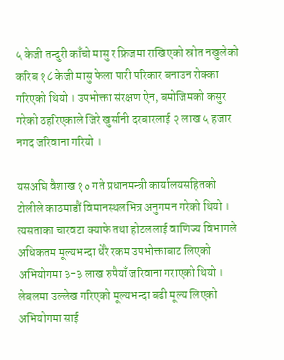५ केजी तन्दुरी काँचो मासु र फ्रिजमा राखिएको स्रोत नखुलेको करिब १८ केजी मासु फेला पारी परिकार बनाउन रोक्का गरिएको थियो । उपभोक्ता संरक्षण ऐन, बमोजिमको कसुर गरेको ठहरिएकाले जिरे खुर्सानी दरबारलाई २ लाख ५ हजार नगद जरिवाना गरियो ।

यसअघि वैशाख १० गते प्रधानमन्त्री कार्यालयसहितको टोलीले काठमाडौं विमानस्थलभित्र अनुगमन गरेको थियो । त्यसताका चारवटा क्याफे तथा होटललाई वाणिज्य विभागले अधिकतम मूल्यभन्दा धेरै रकम उपभोक्ताबाट लिएको अभियोगमा ३-३ लाख रुपैयाँ जरिवाना गराएको थियो । लेबलमा उल्लेख गरिएको मूल्यभन्दा बढी मूल्य लिएको अभियोगमा साई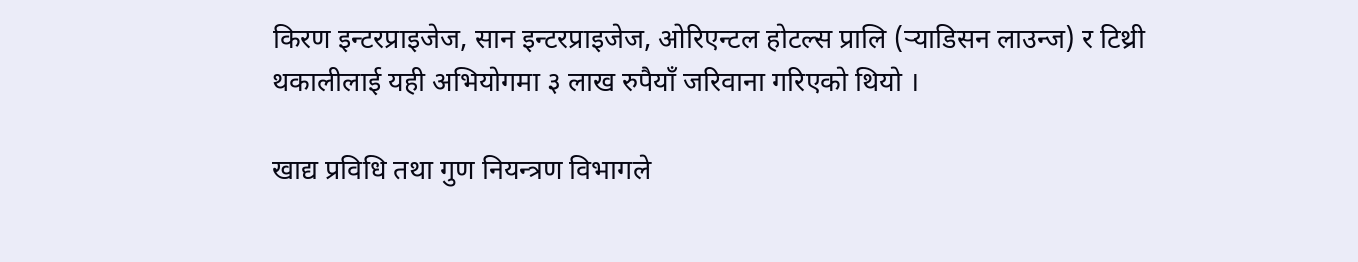किरण इन्टरप्राइजेज, सान इन्टरप्राइजेज, ओरिएन्टल होटल्स प्रालि (र्‍याडिसन लाउन्ज) र टिथ्री थकालीलाई यही अभियोगमा ३ लाख रुपैयाँ जरिवाना गरिएको थियो ।

खाद्य प्रविधि तथा गुण नियन्त्रण विभागले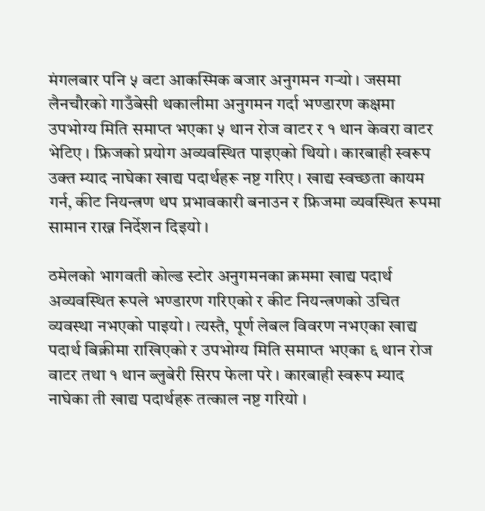मंगलबार पनि ५ वटा आकस्मिक बजार अनुगमन गर्‍यो । जसमा लैनचौरको गाउँबेसी थकालीमा अनुगमन गर्दा भण्डारण कक्षमा उपभोग्य मिति समाप्त भएका ५ थान रोज वाटर र १ थान केवरा वाटर भेटिए । फ्रिजको प्रयोग अव्यवस्थित पाइएको थियो । कारबाही स्वरूप उक्त म्याद नाघेका खाद्य पदार्थहरू नष्ट गरिए । खाद्य स्वच्छता कायम गर्न, कीट नियन्त्रण थप प्रभावकारी बनाउन र फ्रिजमा व्यवस्थित रूपमा सामान राख्न निर्देशन दिइयो ।

ठमेलको भागवती कोल्ड स्टोर अनुगमनका क्रममा खाद्य पदार्थ अव्यवस्थित रूपले भण्डारण गरिएको र कीट नियन्त्रणको उचित व्यवस्था नभएको पाइयो । त्यस्तै, पूर्ण लेबल विवरण नभएका खाद्य पदार्थ बिक्रीमा राखिएको र उपभोग्य मिति समाप्त भएका ६ थान रोज वाटर तथा १ थान ब्लुबेरी सिरप फेला परे । कारबाही स्वरूप म्याद नाघेका ती खाद्य पदार्थहरू तत्काल नष्ट गरियो ।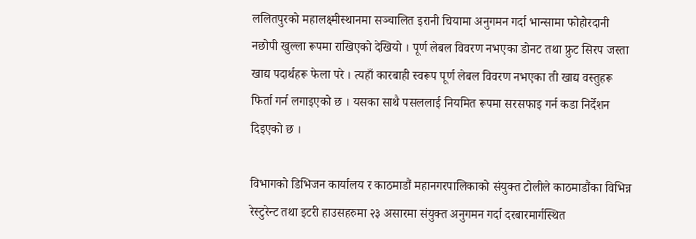ललितपुरको महालक्ष्मीस्थानमा सञ्चालित इरानी चियामा अनुगमन गर्दा भान्सामा फोहोरदानी नछोपी खुल्ला रूपमा राखिएको देखियो । पूर्ण लेबल विवरण नभएका डोनट तथा फ्रुट सिरप जस्ता खाद्य पदार्थहरू फेला परे । त्यहाँ कारबाही स्वरूप पूर्ण लेबल विवरण नभएका ती खाद्य वस्तुहरू फिर्ता गर्न लगाइएको छ । यसका साथै पसललाई नियमित रूपमा सरसफाइ गर्न कडा निर्देशन दिइएको छ ।

विभागको डिभिजन कार्यालय र काठमाडौं महानगरपालिकाको संयुक्त टोलीले काठमाडौंका विभिन्न रेस्टुरेन्ट तथा इटरी हाउसहरुमा २३ असारमा संयुक्त अनुगमन गर्दा दरबारमार्गस्थित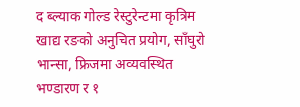द ब्ल्याक गोल्ड रेस्टुरेन्टमा कृत्रिम खाद्य रङको अनुचित प्रयोग, साँघुरो भान्सा, फ्रिजमा अव्यवस्थित भण्डारण र १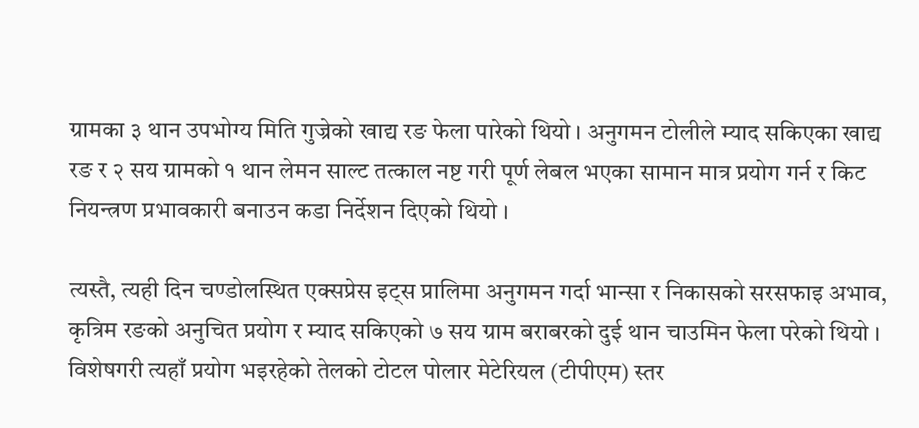ग्रामका ३ थान उपभोग्य मिति गुज्रेको खाद्य रङ फेला पारेको थियो । अनुगमन टोलीले म्याद सकिएका खाद्य रङ र २ सय ग्रामको १ थान लेमन साल्ट तत्काल नष्ट गरी पूर्ण लेबल भएका सामान मात्र प्रयोग गर्न र किट नियन्त्रण प्रभावकारी बनाउन कडा निर्देशन दिएको थियो ।

त्यस्तै, त्यही दिन चण्डोलस्थित एक्सप्रेस इट्स प्रालिमा अनुगमन गर्दा भान्सा र निकासको सरसफाइ अभाव, कृत्रिम रङको अनुचित प्रयोग र म्याद सकिएको ७ सय ग्राम बराबरको दुई थान चाउमिन फेला परेको थियो । विशेषगरी त्यहाँ प्रयोग भइरहेको तेलको टोटल पोलार मेटेरियल (टीपीएम) स्तर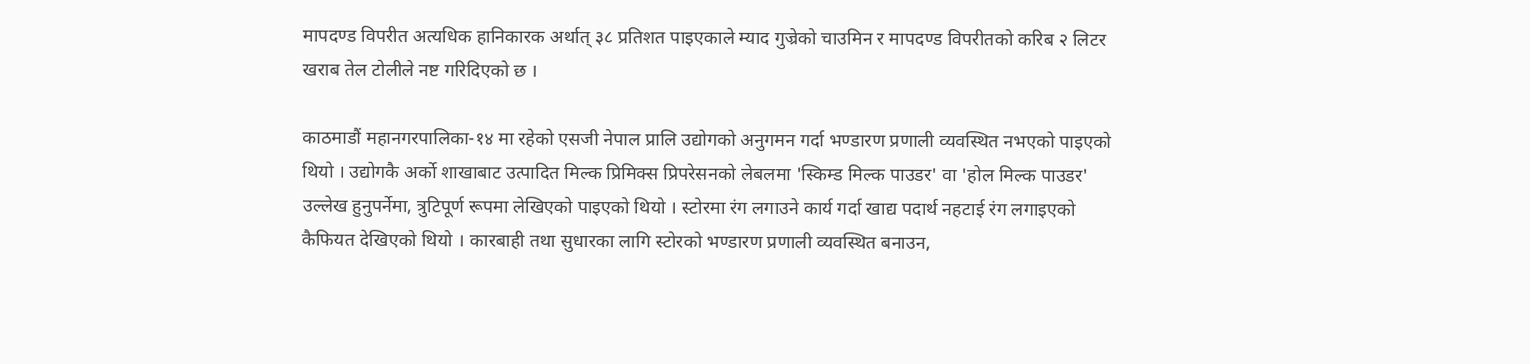मापदण्ड विपरीत अत्यधिक हानिकारक अर्थात् ३८ प्रतिशत पाइएकाले म्याद गुज्रेको चाउमिन र मापदण्ड विपरीतको करिब २ लिटर खराब तेल टोलीले नष्ट गरिदिएको छ ।

काठमाडौं महानगरपालिका-१४ मा रहेको एसजी नेपाल प्रालि उद्योगको अनुगमन गर्दा भण्डारण प्रणाली व्यवस्थित नभएको पाइएको थियो । उद्योगकै अर्को शाखाबाट उत्पादित मिल्क प्रिमिक्स प्रिपरेसनको लेबलमा 'स्किम्ड मिल्क पाउडर' वा 'होल मिल्क पाउडर' उल्लेख हुनुपर्नेमा, त्रुटिपूर्ण रूपमा लेखिएको पाइएको थियो । स्टोरमा रंग लगाउने कार्य गर्दा खाद्य पदार्थ नहटाई रंग लगाइएको कैफियत देखिएको थियो । कारबाही तथा सुधारका लागि स्टोरको भण्डारण प्रणाली व्यवस्थित बनाउन,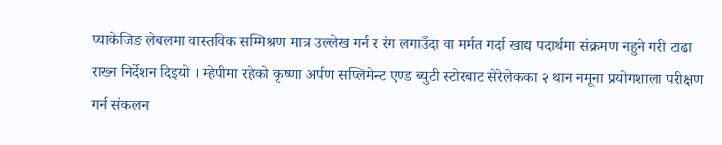प्याकेजिङ लेबलमा वास्तविक सम्मिश्रण मात्र उल्लेख गर्न र रंग लगाउँदा वा मर्मत गर्दा खाद्य पदार्थमा संक्रमण नहुने गरी टाढा राख्न निर्देशन दिइयो । म्हेपीमा रहेको कृष्णा अर्पण सप्लिमेन्ट एण्ड ब्युटी स्टोरबाट सेरेलेकका २ थान नमूना प्रयोगशाला परीक्षण गर्न संकलन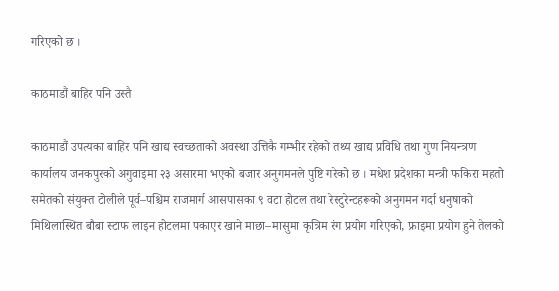गरिएको छ ।

काठमाडौं बाहिर पनि उस्तै

काठमाडौं उपत्यका बाहिर पनि खाद्य स्वच्छताको अवस्था उत्तिकै गम्भीर रहेको तथ्य खाद्य प्रविधि तथा गुण नियन्त्रण कार्यालय जनकपुरको अगुवाइमा २३ असारमा भएको बजार अनुगमनले पुष्टि गरेको छ । मधेश प्रदेशका मन्त्री फकिरा महतो समेतको संयुक्त टोलीले पूर्व–पश्चिम राजमार्ग आसपासका ९ वटा होटल तथा रेस्टुरेन्टहरूको अनुगमन गर्दा धनुषाको मिथिलास्थित बौबा स्टाफ लाइन होटलमा पकाएर खाने माछा–मासुमा कृत्रिम रंग प्रयोग गरिएको, फ्राइमा प्रयोग हुने तेलको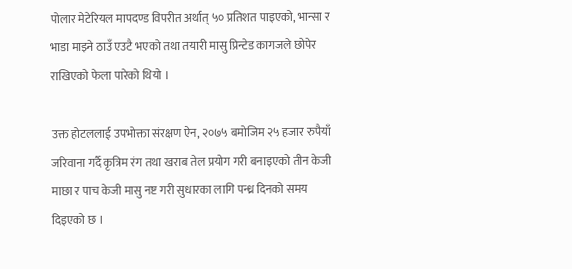पोलार मेटेरियल मापदण्ड विपरीत अर्थात् ५० प्रतिशत पाइएको, भान्सा र भाडा माझ्ने ठाउँ एउटै भएको तथा तयारी मासु प्रिन्टेड कागजले छोपेर राखिएको फेला पारेको थियो ।

उक्त होटललाई उपभोक्ता संरक्षण ऐन, २०७५ बमोजिम २५ हजार रुपैयाँ जरिवाना गर्दै कृत्रिम रंग तथा खराब तेल प्रयोग गरी बनाइएको तीन केजी माछा र पाच केजी मासु नष्ट गरी सुधारका लागि पन्ध्र दिनको समय दिइएको छ ।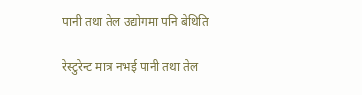पानी तथा तेल उद्योगमा पनि बेथिति

रेस्टुरेन्ट मात्र नभई पानी तथा तेल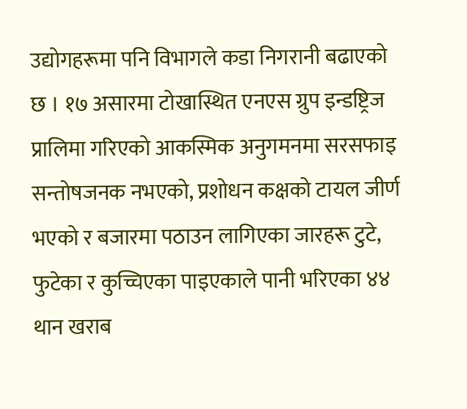उद्योगहरूमा पनि विभागले कडा निगरानी बढाएको छ । १७ असारमा टोखास्थित एनएस ग्रुप इन्डष्ट्रिज प्रालिमा गरिएको आकस्मिक अनुगमनमा सरसफाइ सन्तोषजनक नभएको, प्रशोधन कक्षको टायल जीर्ण भएको र बजारमा पठाउन लागिएका जारहरू टुटे, फुटेका र कुच्चिएका पाइएकाले पानी भरिएका ४४ थान खराब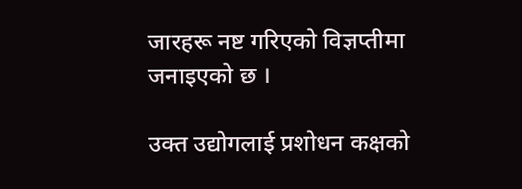जारहरू नष्ट गरिएको विज्ञप्तीमा जनाइएको छ ।

उक्त उद्योगलाई प्रशोधन कक्षको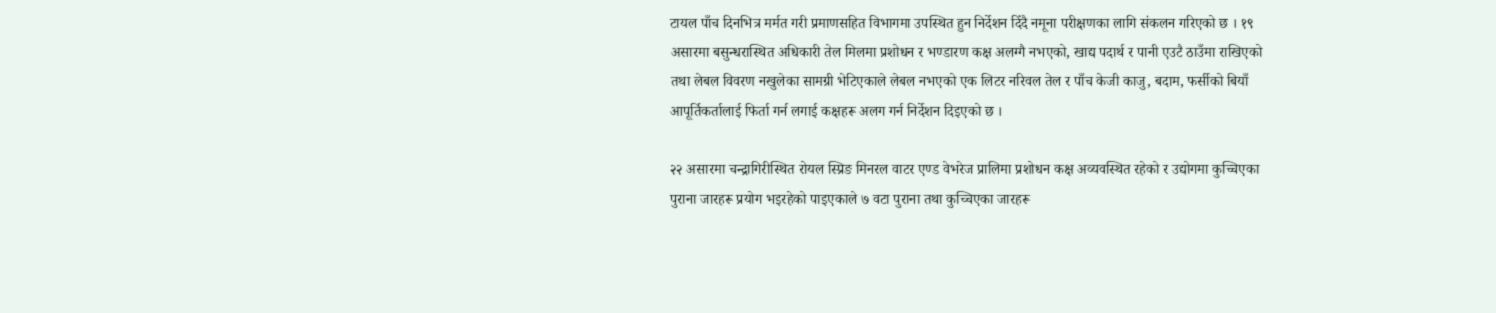टायल पाँच दिनभित्र मर्मत गरी प्रमाणसहित विभागमा उपस्थित हुन निर्देशन दिँदै नमूना परीक्षणका लागि संकलन गरिएको छ । १९ असारमा बसुन्धरास्थित अधिकारी तेल मिलमा प्रशोधन र भण्डारण कक्ष अलग्गै नभएको, खाद्य पदार्थ र पानी एउटै ठाउँमा राखिएको तथा लेबल विवरण नखुलेका सामग्री भेटिएकाले लेबल नभएको एक लिटर नरिवल तेल र पाँच केजी काजु, बदाम, फर्सीको बियाँ आपूर्तिकर्तालाई फिर्ता गर्न लगाई कक्षहरू अलग गर्न निर्देशन दिइएको छ ।

२२ असारमा चन्द्रागिरीस्थित रोयल स्प्रिङ मिनरल वाटर एण्ड वेभरेज प्रालिमा प्रशोधन कक्ष अव्यवस्थित रहेको र उद्योगमा कुच्चिएका पुराना जारहरू प्रयोग भइरहेको पाइएकाले ७ वटा पुराना तथा कुच्चिएका जारहरू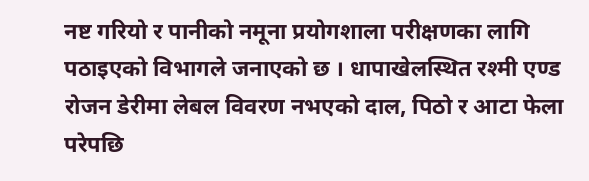नष्ट गरियो र पानीको नमूना प्रयोगशाला परीक्षणका लागि पठाइएको विभागले जनाएको छ । धापाखेलस्थित रश्मी एण्ड रोजन डेरीमा लेबल विवरण नभएको दाल, पिठो र आटा फेला परेपछि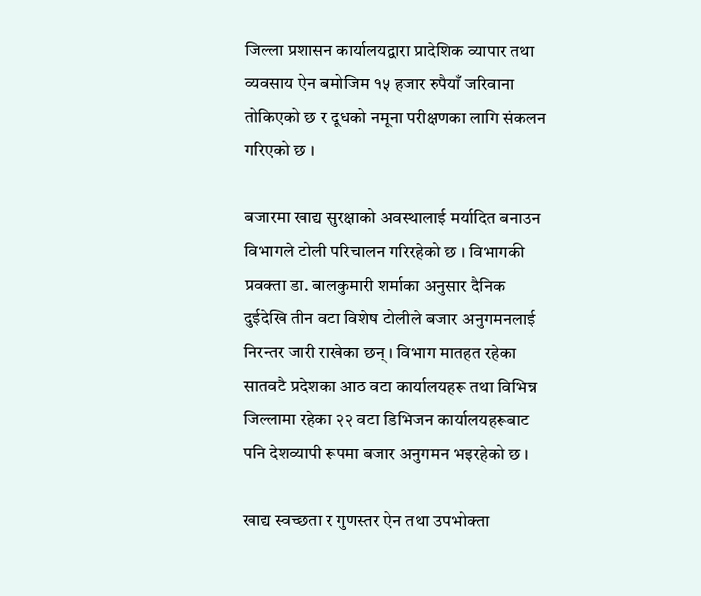जिल्ला प्रशासन कार्यालयद्वारा प्रादेशिक व्यापार तथा व्यवसाय ऐन बमोजिम १५ हजार रुपैयाँ जरिवाना तोकिएको छ र दूधको नमूना परीक्षणका लागि संकलन गरिएको छ ।

बजारमा खाद्य सुरक्षाको अवस्थालाई मर्यादित बनाउन विभागले टोली परिचालन गरिरहेको छ । विभागकी प्रवक्ता डा. बालकुमारी शर्माका अनुसार दैनिक दुईदेखि तीन वटा विशेष टोलीले बजार अनुगमनलाई निरन्तर जारी राखेका छन् । विभाग मातहत रहेका सातवटै प्रदेशका आठ वटा कार्यालयहरू तथा विभिन्न जिल्लामा रहेका २२ वटा डिभिजन कार्यालयहरूबाट पनि देशव्यापी रूपमा बजार अनुगमन भइरहेको छ ।

खाद्य स्वच्छता र गुणस्तर ऐन तथा उपभोक्ता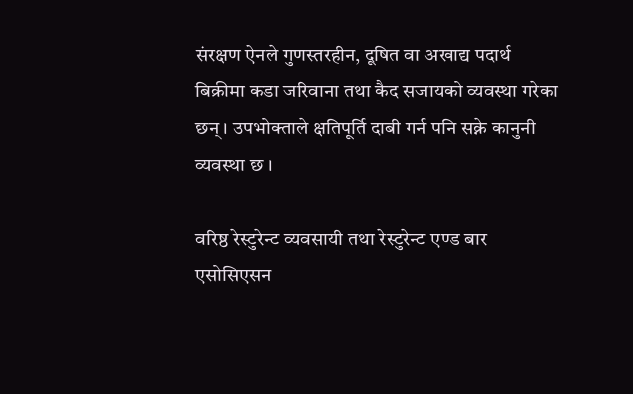संरक्षण ऐनले गुणस्तरहीन, दूषित वा अखाद्य पदार्थ बिक्रीमा कडा जरिवाना तथा कैद सजायको व्यवस्था गरेका छन् । उपभोक्ताले क्षतिपूर्ति दाबी गर्न पनि सक्ने कानुनी व्यवस्था छ ।

वरिष्ठ रेस्टुरेन्ट व्यवसायी तथा रेस्टुरेन्ट एण्ड बार एसोसिएसन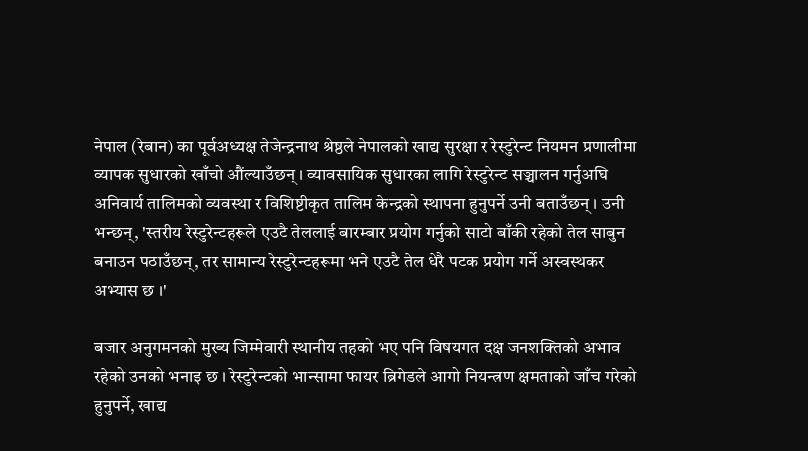नेपाल (रेबान) का पूर्वअध्यक्ष तेजेन्द्रनाथ श्रेष्ठले नेपालको खाद्य सुरक्षा र रेस्टुरेन्ट नियमन प्रणालीमा व्यापक सुधारको खाँचो औंल्याउँछन् । व्यावसायिक सुधारका लागि रेस्टुरेन्ट सञ्चालन गर्नुअघि अनिवार्य तालिमको व्यवस्था र विशिष्टीकृत तालिम केन्द्रको स्थापना हुनुपर्ने उनी बताउँछन् । उनी भन्छन्, 'स्तरीय रेस्टुरेन्टहरूले एउटै तेललाई बारम्बार प्रयोग गर्नुको साटो बाँकी रहेको तेल साबुन बनाउन पठाउँछन्, तर सामान्य रेस्टुरेन्टहरूमा भने एउटै तेल धेरै पटक प्रयोग गर्ने अस्वस्थकर अभ्यास छ ।'

बजार अनुगमनको मुख्य जिम्मेवारी स्थानीय तहको भए पनि विषयगत दक्ष जनशक्तिको अभाव रहेको उनको भनाइ छ । रेस्टुरेन्टको भान्सामा फायर ब्रिगेडले आगो नियन्त्रण क्षमताको जाँच गरेको हुनुपर्ने, खाद्य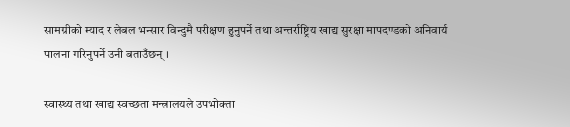सामग्रीको म्याद र लेबल भन्सार विन्दुमै परीक्षण हुनुपर्ने तथा अन्तर्राष्ट्रिय खाद्य सुरक्षा मापदण्डको अनिवार्य पालना गरिनुपर्ने उनी बताउँछन् ।

स्वास्थ्य तथा खाद्य स्वच्छता मन्त्रालयले उपभोक्ता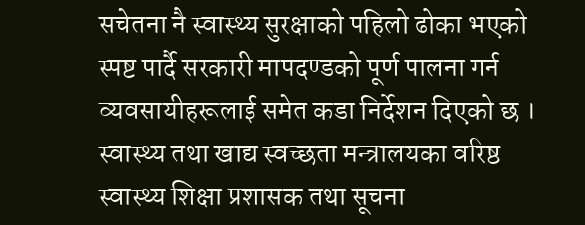सचेतना नै स्वास्थ्य सुरक्षाको पहिलो ढोका भएको स्पष्ट पार्दै सरकारी मापदण्डको पूर्ण पालना गर्न व्यवसायीहरूलाई समेत कडा निर्देशन दिएको छ । स्वास्थ्य तथा खाद्य स्वच्छता मन्त्रालयका वरिष्ठ स्वास्थ्य शिक्षा प्रशासक तथा सूचना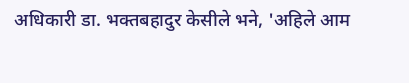अधिकारी डा. भक्तबहादुर केसीले भने, 'अहिले आम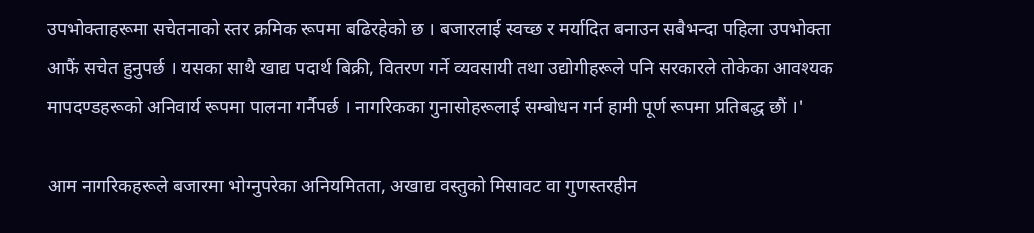उपभोक्ताहरूमा सचेतनाको स्तर क्रमिक रूपमा बढिरहेको छ । बजारलाई स्वच्छ र मर्यादित बनाउन सबैभन्दा पहिला उपभोक्ता आफैं सचेत हुनुपर्छ । यसका साथै खाद्य पदार्थ बिक्री, वितरण गर्ने व्यवसायी तथा उद्योगीहरूले पनि सरकारले तोकेका आवश्यक मापदण्डहरूको अनिवार्य रूपमा पालना गर्नैपर्छ । नागरिकका गुनासोहरूलाई सम्बोधन गर्न हामी पूर्ण रूपमा प्रतिबद्ध छौं ।'

आम नागरिकहरूले बजारमा भोग्नुपरेका अनियमितता, अखाद्य वस्तुको मिसावट वा गुणस्तरहीन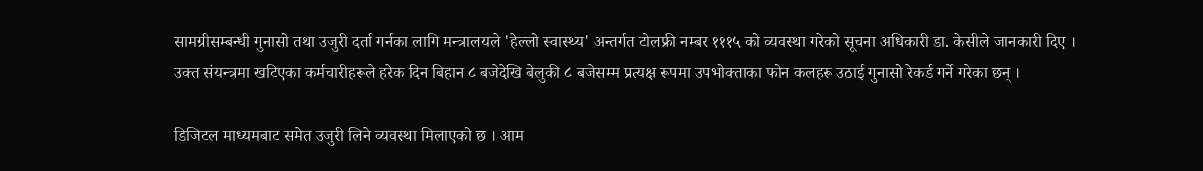सामग्रीसम्बन्धी गुनासो तथा उजुरी दर्ता गर्नका लागि मन्त्रालयले 'हेल्लो स्वास्थ्य' अन्तर्गत टोलफ्री नम्बर १११५ को व्यवस्था गरेको सूचना अधिकारी डा. केसीले जानकारी दिए । उक्त संयन्त्रमा खटिएका कर्मचारीहरूले हरेक दिन बिहान ८ बजेदेखि बेलुकी ८ बजेसम्म प्रत्यक्ष रूपमा उपभोक्ताका फोन कलहरू उठाई गुनासो रेकर्ड गर्ने गरेका छन् ।

डिजिटल माध्यमबाट समेत उजुरी लिने व्यवस्था मिलाएको छ । आम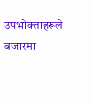उपभोक्ताहरूले बजारमा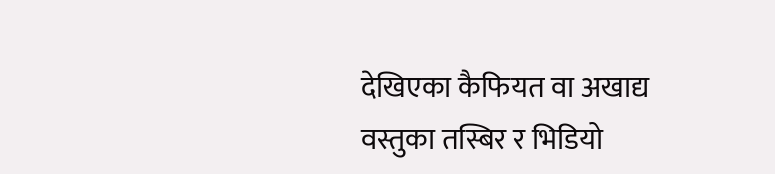देखिएका कैफियत वा अखाद्य वस्तुका तस्बिर र भिडियो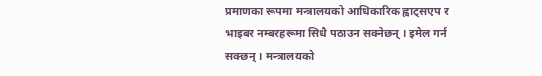प्रमाणका रूपमा मन्त्रालयको आधिकारिक ह्वाट्सएप र भाइबर नम्बरहरूमा सिधै पठाउन सक्नेछन् । इमेल गर्न सक्छन् । मन्त्रालयको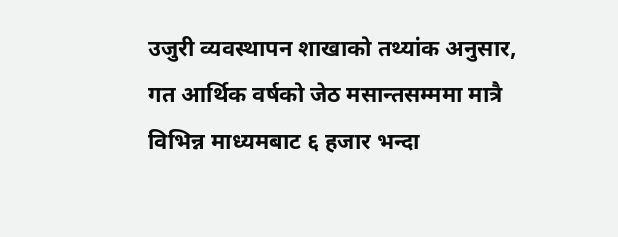उजुरी व्यवस्थापन शाखाको तथ्यांक अनुसार, गत आर्थिक वर्षको जेठ मसान्तसम्ममा मात्रै विभिन्न माध्यमबाट ६ हजार भन्दा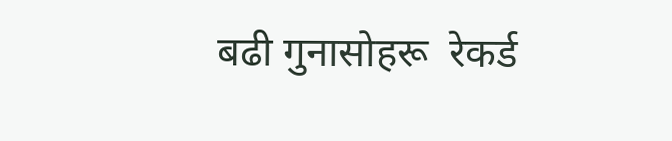बढी गुनासोहरू  रेकर्ड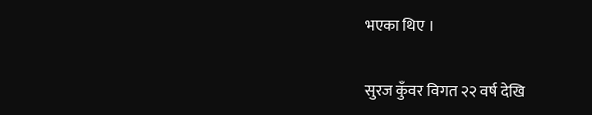भएका थिए ।

सुरज कुँवर विगत २२ वर्ष देखि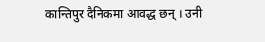कान्तिपुर दैनिकमा आवद्ध छन् । उनी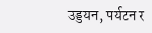उड्डयन, पर्यटन र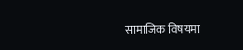सामाजिक विषयमा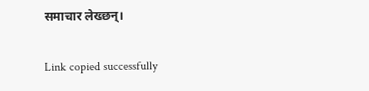समाचार लेख्छन्।

Link copied successfully